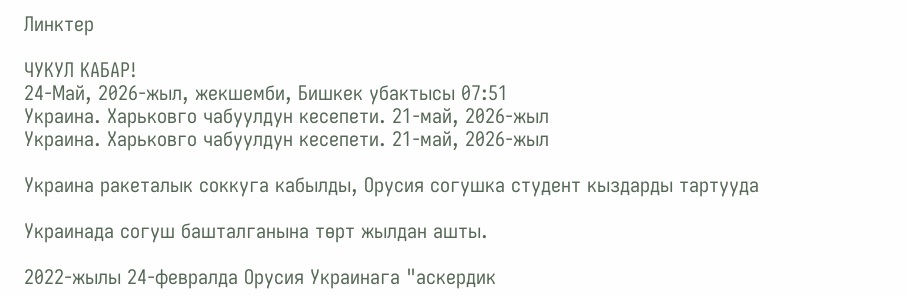Линктер

ЧУКУЛ КАБАР!
24-Май, 2026-жыл, жекшемби, Бишкек убактысы 07:51
Украина. Харьковго чабуулдун кесепети. 21-май, 2026-жыл
Украина. Харьковго чабуулдун кесепети. 21-май, 2026-жыл

Украина ракеталык соккуга кабылды, Орусия согушка студент кыздарды тартууда

Украинада согуш башталганына төрт жылдан ашты.

2022-жылы 24-февралда Орусия Украинага "аскердик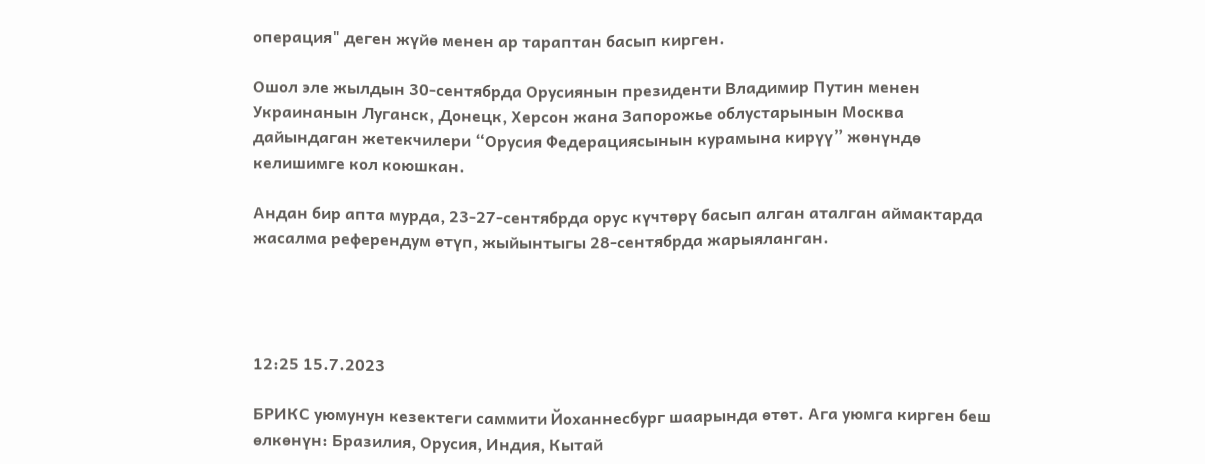операция" деген жүйө менен ар тараптан басып кирген.

Ошол эле жылдын 30-сентябрда Орусиянын президенти Владимир Путин менен Украинанын Луганск, Донецк, Херсон жана Запорожье облустарынын Москва дайындаган жетекчилери “Орусия Федерациясынын курамына кирүү” жөнүндө келишимге кол коюшкан.

Андан бир апта мурда, 23-27-сентябрда орус күчтөрү басып алган аталган аймактарда жасалма референдум өтүп, жыйынтыгы 28-сентябрда жарыяланган.




12:25 15.7.2023

БРИКС уюмунун кезектеги саммити Йоханнесбург шаарында өтөт. Ага уюмга кирген беш өлкөнүн: Бразилия, Орусия, Индия, Кытай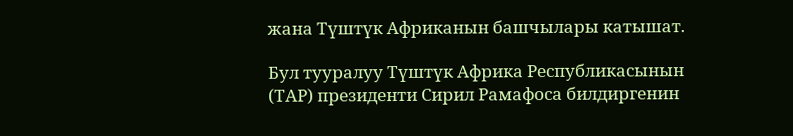жана Түштүк Африканын башчылары катышат.

Бул тууралуу Түштүк Африка Республикасынын (ТАР) президенти Сирил Рамафоса билдиргенин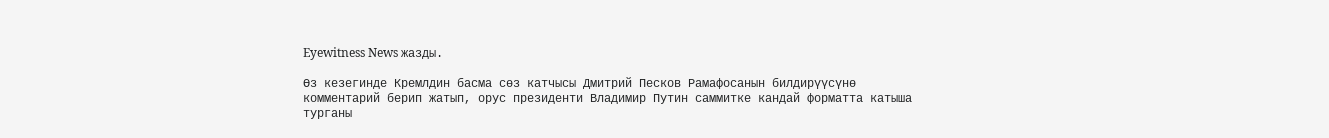Eyewitness News жазды.

Өз кезегинде Кремлдин басма сөз катчысы Дмитрий Песков Рамафосанын билдирүүсүнө комментарий берип жатып, орус президенти Владимир Путин саммитке кандай форматта катыша турганы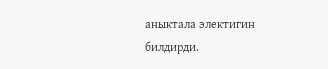аныктала электигин билдирди.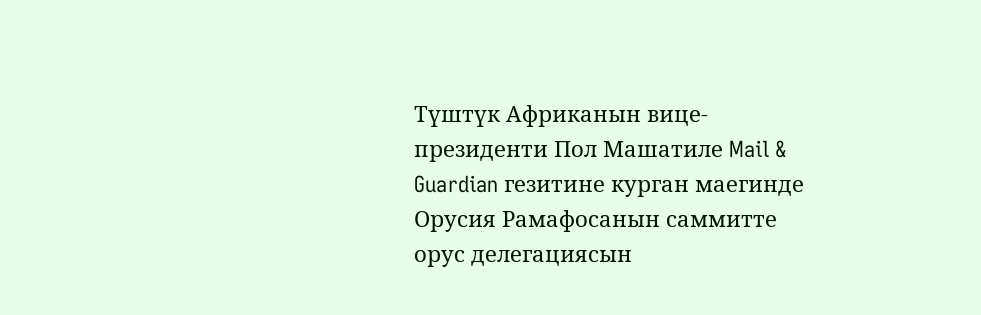Түштүк Африканын вице-президенти Пол Машатиле Mail & Guardian гезитине курган маегинде Орусия Рамафосанын саммитте орус делегациясын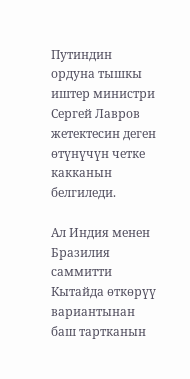Путиндин ордуна тышкы иштер министри Сергей Лавров жетектесин деген өтүнүчүн четке какканын белгиледи.

Ал Индия менен Бразилия саммитти Кытайда өткөрүү вариантынан баш тартканын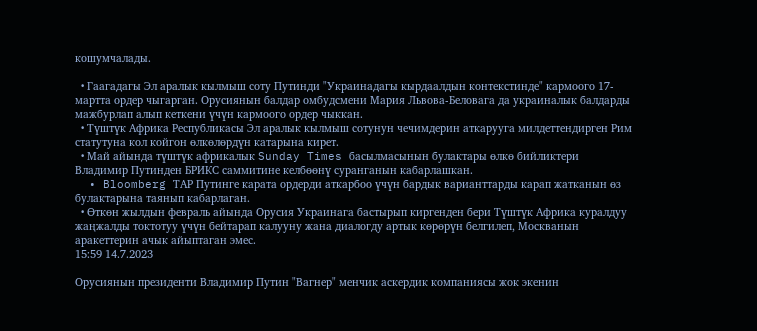кошумчалады.

  • Гаагадагы Эл аралык кылмыш соту Путинди "Украинадагы кырдаалдын контекстинде" кармоого 17-мартта ордер чыгарган. Орусиянын балдар омбудсмени Мария Львова-Беловага да украиналык балдарды мажбурлап алып кеткени үчүн кармоого ордер чыккан.
  • Түштүк Африка Республикасы Эл аралык кылмыш сотунун чечимдерин аткарууга милдеттендирген Рим статутуна кол койгон өлкөлөрдүн катарына кирет.
  • Май айында түштүк африкалык Sunday Times басылмасынын булактары өлкө бийликтери Владимир Путинден БРИКС саммитине келбөөнү суранганын кабарлашкан.
  • Bloomberg ТАР Путинге карата ордерди аткарбоо үчүн бардык варианттарды карап жатканын өз булактарына таянып кабарлаган.
  • Өткөн жылдын февраль айында Орусия Украинага бастырып киргенден бери Түштүк Африка куралдуу жаңжалды токтотуу үчүн бейтарап калууну жана диалогду артык көрөрүн белгилеп, Москванын аракеттерин ачык айыптаган эмес.
15:59 14.7.2023

Орусиянын президенти Владимир Путин "Вагнер" менчик аскердик компаниясы жок экенин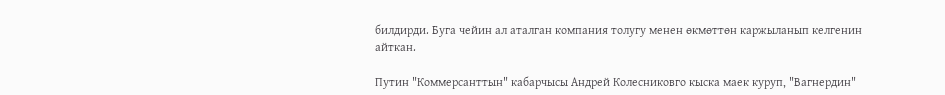билдирди. Буга чейин ал аталган компания толугу менен өкмөттөн каржыланып келгенин айткан.

Путин "Коммерсанттын" кабарчысы Андрей Колесниковго кыска маек куруп, "Вагнердин"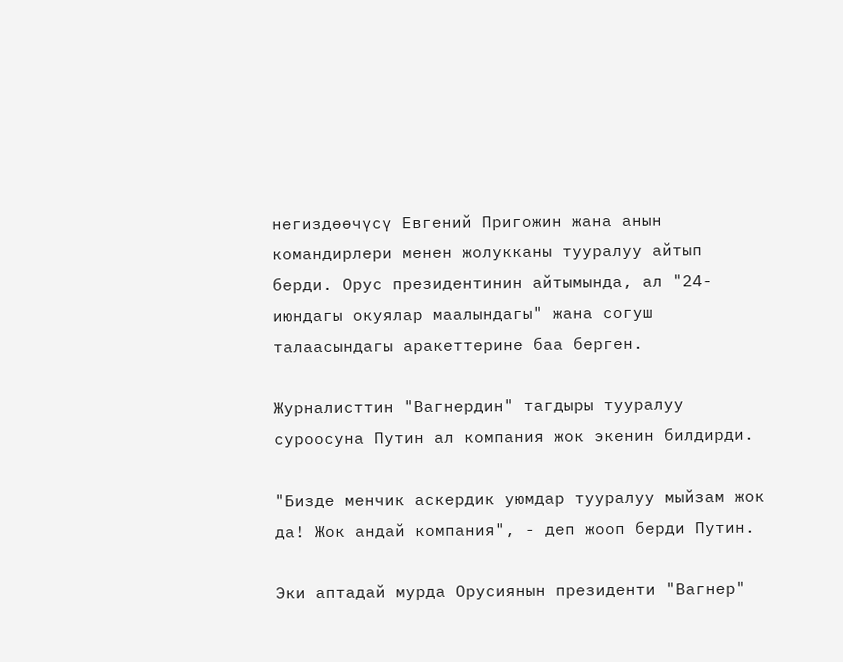негиздөөчүсү Евгений Пригожин жана анын командирлери менен жолукканы тууралуу айтып берди. Орус президентинин айтымында, ал "24-июндагы окуялар маалындагы" жана согуш талаасындагы аракеттерине баа берген.

Журналисттин "Вагнердин" тагдыры тууралуу суроосуна Путин ал компания жок экенин билдирди.

"Бизде менчик аскердик уюмдар тууралуу мыйзам жок да! Жок андай компания", - деп жооп берди Путин.

Эки аптадай мурда Орусиянын президенти "Вагнер"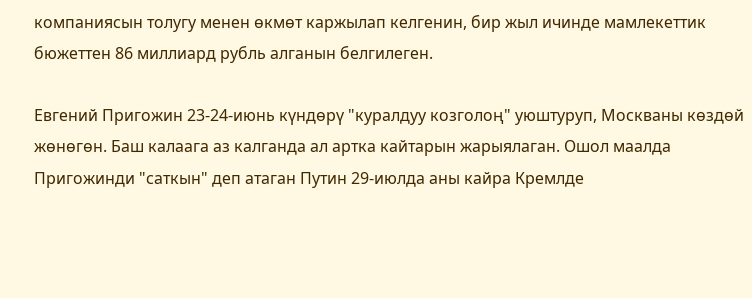компаниясын толугу менен өкмөт каржылап келгенин, бир жыл ичинде мамлекеттик бюжеттен 86 миллиард рубль алганын белгилеген.

Евгений Пригожин 23-24-июнь күндөрү "куралдуу козголоң" уюштуруп, Москваны көздөй жөнөгөн. Баш калаага аз калганда ал артка кайтарын жарыялаган. Ошол маалда Пригожинди "саткын" деп атаган Путин 29-июлда аны кайра Кремлде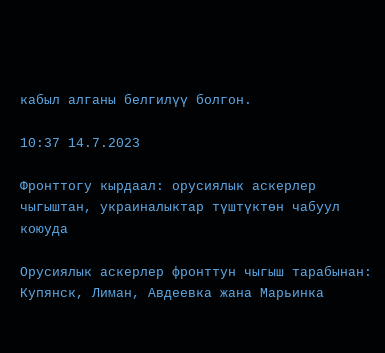кабыл алганы белгилүү болгон.

10:37 14.7.2023

Фронттогу кырдаал: орусиялык аскерлер чыгыштан, украиналыктар түштүктөн чабуул коюуда

Орусиялык аскерлер фронттун чыгыш тарабынан: Купянск, Лиман, Авдеевка жана Марьинка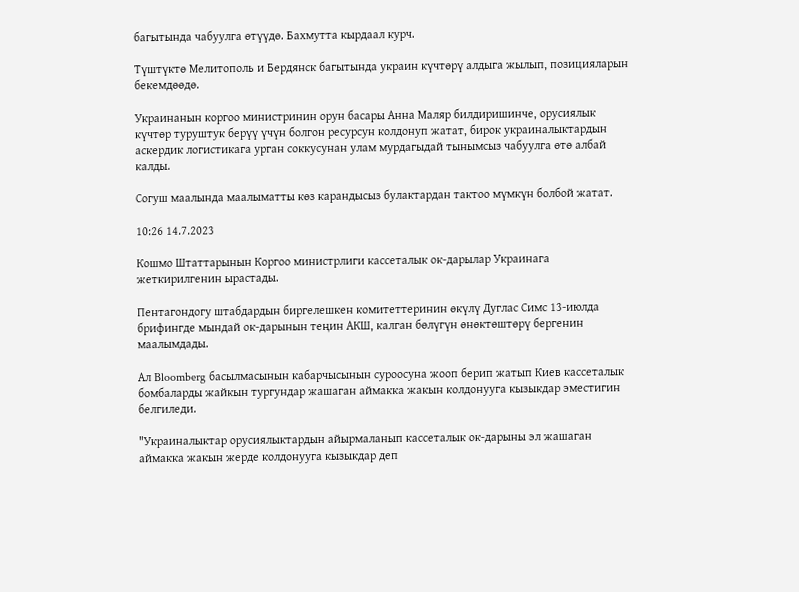багытында чабуулга өтүүдө. Бахмутта кырдаал курч.

Түштүктө Мелитополь и Бердянск багытында украин күчтөрү алдыга жылып, позицияларын бекемдөөдө.

Украинанын коргоо министринин орун басары Анна Маляр билдиришинче, орусиялык күчтөр туруштук берүү үчүн болгон ресурсун колдонуп жатат, бирок украиналыктардын аскердик логистикага урган соккусунан улам мурдагыдай тынымсыз чабуулга өтө албай калды.

Согуш маалында маалыматты көз карандысыз булактардан тактоо мүмкүн болбой жатат.

10:26 14.7.2023

Кошмо Штаттарынын Коргоо министрлиги кассеталык ок-дарылар Украинага жеткирилгенин ырастады.

Пентагондогу штабдардын биргелешкен комитеттеринин өкүлү Дуглас Симс 13-июлда брифингде мындай ок-дарынын теңин АКШ, калган бөлүгүн өнөктөштөрү бергенин маалымдады.

Ал Bloomberg басылмасынын кабарчысынын суроосуна жооп берип жатып Киев кассеталык бомбаларды жайкын тургундар жашаган аймакка жакын колдонууга кызыкдар эместигин белгиледи.

"Украиналыктар орусиялыктардын айырмаланып кассеталык ок-дарыны эл жашаган аймакка жакын жерде колдонууга кызыкдар деп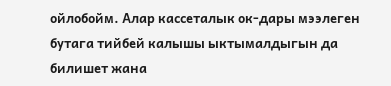ойлобойм. Алар кассеталык ок-дары мээлеген бутага тийбей калышы ыктымалдыгын да билишет жана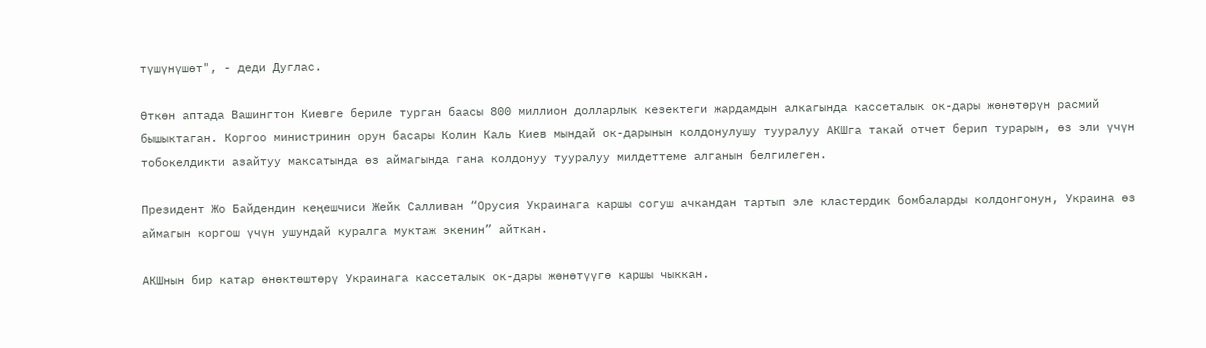түшүнүшөт", - деди Дуглас.

Өткөн аптада Вашингтон Киевге бериле турган баасы 800 миллион долларлык кезектеги жардамдын алкагында кассеталык ок-дары жөнөтөрүн расмий бышыктаган. Коргоо министринин орун басары Колин Каль Киев мындай ок-дарынын колдонулушу тууралуу АКШга такай отчет берип турарын, өз эли үчүн тобокелдикти азайтуу максатында өз аймагында гана колдонуу тууралуу милдеттеме алганын белгилеген.

Президент Жо Байдендин кеңешчиси Жейк Салливан “Орусия Украинага каршы согуш ачкандан тартып эле кластердик бомбаларды колдонгонун, Украина өз аймагын коргош үчүн ушундай куралга муктаж экенин” айткан.

АКШнын бир катар өнөктөштөрү Украинага кассеталык ок-дары жөнөтүүгө каршы чыккан.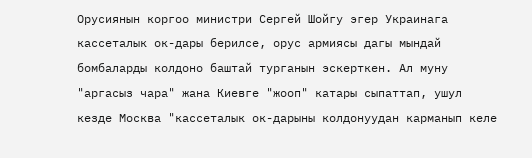Орусиянын коргоо министри Сергей Шойгу эгер Украинага кассеталык ок-дары берилсе, орус армиясы дагы мындай бомбаларды колдоно баштай турганын эскерткен. Ал муну "аргасыз чара" жана Киевге "жооп" катары сыпаттап, ушул кезде Москва "кассеталык ок-дарыны колдонуудан карманып келе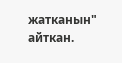жатканын" айткан.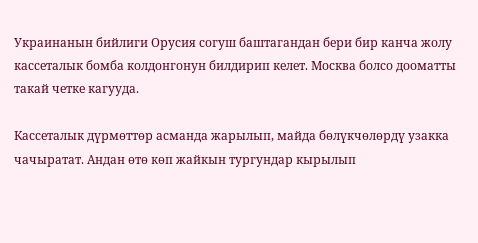Украинанын бийлиги Орусия согуш баштагандан бери бир канча жолу кассеталык бомба колдонгонун билдирип келет. Москва болсо дооматты такай четке кагууда.

Кассеталык дүрмөттөр асманда жарылып, майда бөлүкчөлөрдү узакка чачыратат. Андан өтө көп жайкын тургундар кырылып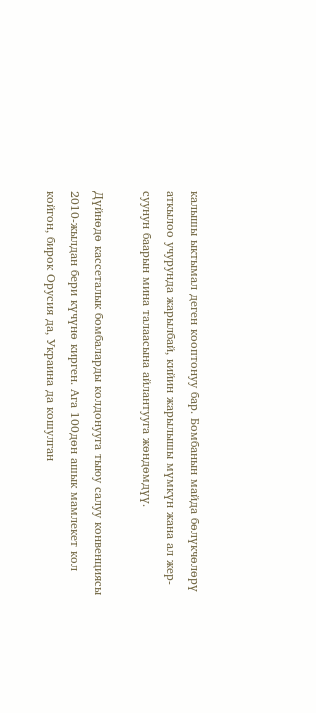калышы ыктымал деген кооптонуу бар. Бомбанын майда бөлүкчөлөрү аткылоо учурунда жарылбай, кийин жарылышы мүмкүн жана ал жер-суунун баарын мина талаасына айлантууга жөндөмдүү.

Дүйнөдө кассеталык бомбаларды колдонууга тыюу салуу конвенциясы 2010-жылдан бери күчүнө кирген. Ага 100дөн ашык мамлекет кол койгон, бирок Орусия да, Украина да кошулган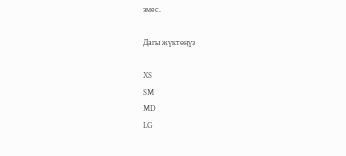эмес.

Дагы жүктөңүз

XS
SM
MD
LG